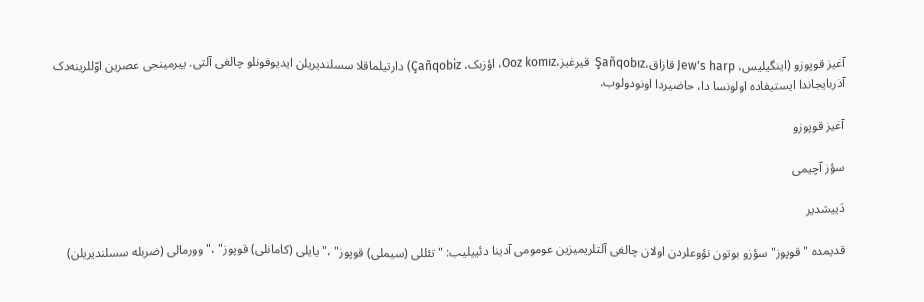آغیز قوپوزو (اینگیلیس، Jew's harp قازاق،Şañqobız  قیرغیز،Ooz komız، اؤزبک، Çañqobiz) دارتیلماقلا سسلندیریلن ایدیوفونلو چالغی آلتی. ییرمینجی عصرین اوّللرینه‌دک آذربایجاندا ایستیفاده اولونسا دا، حاضیردا اونودولوب.

آغیز قوپوزو

سؤز آچیمی

دَییشدیر

قدیمده "قوپوز" سؤزو بوتون نؤوعلردن اولان چالغی آلتلریمیزین عومومی آدینا دئییلیب: "تئللی (سیملی) قوپوز" ،"یایلی (کامانلی) قوپوز" ،"وورمالی (ضربله سسلندیریلن)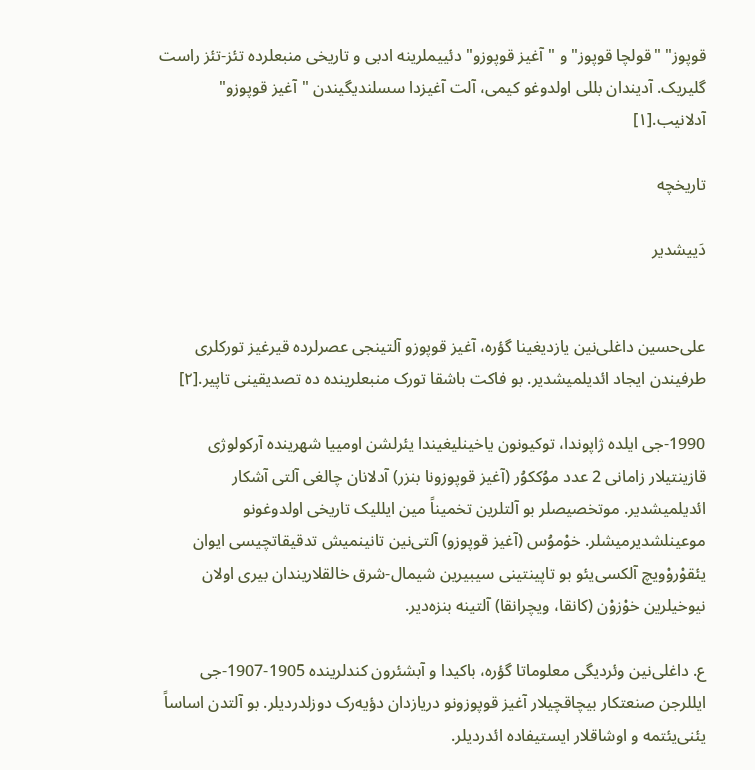قوپوز" "قولچا قوپوز" و "آغیز قوپوزو" دئییملرینه ادبی و تاریخی منبعلرده تئز-تئز راست گلیریک. آدیندان بللی اولدوغو کیمی، آلت آغیزدا سسلندیگیندن "آغیز قوپوزو" آدلانیب.[۱]

تاریخچه

دَییشدیر


علی‌حسین داغلی‌نین یازدیغینا گؤره، آغیز قوپوزو آلتینجی عصرلرده قیرغیز تورکلری طرفیندن ایجاد ائدیلمیشدیر. بو فاکت باشقا تورک منبعلرینده ده تصدیقینی تاپیر.[۲]

1990-جی ایلده ژاپوندا، توکیونون یاخینلیغیندا یئرلشن اومییا شهرینده آرکولوژی قازینتیلار زامانی 2 عدد موُککوُر (آغیز قوپوزونا بنزر) آدلانان چالغی آلتی آشکار ائدیلمیشدیر. موتخصیصلر بو آلتلرین تخمیناً مین ایللیک تاریخی اولدوغونو موعینلشدیرمیشلر. خوْموُس (آغیز قوپوزو) آلتی‌نین تانینمیش تدقیقاتچیسی ایوان یئقوْروْویچ آلکسی‌یئو بو تاپینتینی سیبیرین شیمال-شرق خالقلاریندان بیری اولان نیوخیلرین خوْزوْن (کانقا، ویچرانقا) آلتینه بنزه‌دیر.

ع. داغلی‌نین وئردیگی معلوماتا گؤره، باکیدا و آبشئرون کندلرینده 1905-1907-جی ایللرجن صنعتکار بیچاقچیلار آغیز قوپوزونو دریازدان دؤیه‌رک دوزلدردیلر. بو آلتدن اساساً یئنی‌یئتمه و اوشاقلار ایستیفاده ائدردیلر.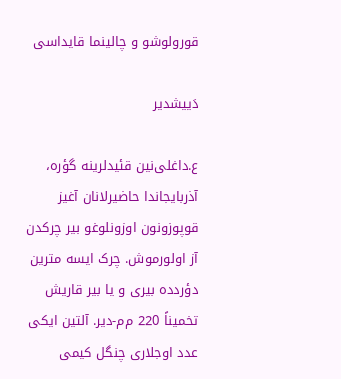قورولوشو و چالینما قایداسی

دَییشدیر

ع.داغلی‌نین قئیدلرینه گؤره، آذربایجاندا حاضیرلانان آغیز قوپوزونون اوزونلوغو بیر چرکدن آز اولورموش. چرک ایسه مترین دؤردده بیری و یا بیر قاریش تخمیناً 220 م‌م-دیر. آلتین ایکی عدد اوجلاری چنگل کیمی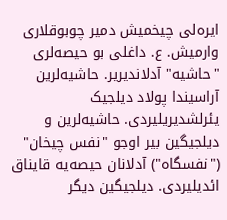ایره‌لی چیخمیش دمیر چوبوقلاری وارمیش. ع. داغلی بو حیصه‌لری "حاشیه" آدلاندیریر. حاشیه‌لرین آراسیندا پولاد دیلجیک یئرلشدیریلیردی. حاشیه‌لرین و دیلجیگین بیر اوجو "نفس چیخان" ("نفسگاه") آدلانان حیصه‌یه قایناق ائدیلیردی. دیلجیگین دیگر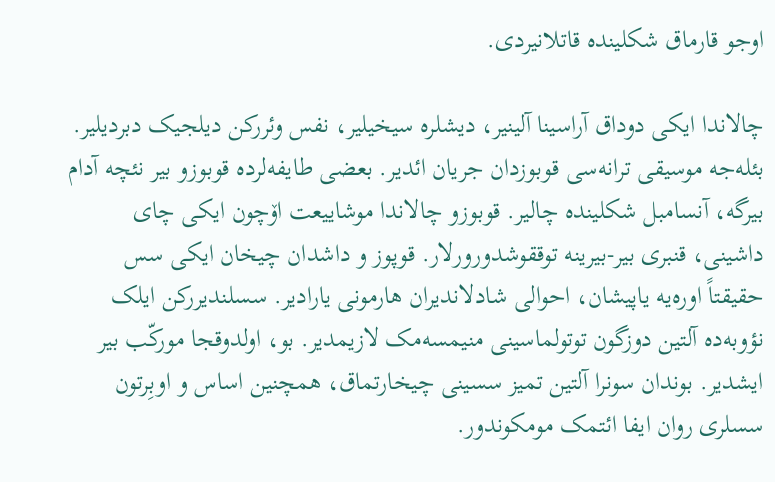اوجو قارماق شکلینده قاتلانیردی.

چالاندا ایکی دوداق آراسینا آلینیر، دیشلره سیخیلیر، نفس وئررکن دیلجیک دبردیلیر. بئله‌جه موسیقی ترانه‌سی قوبوزدان جریان ائدیر. بعضی طایفه‌لرده قوبوزو بیر نئچه آدام بیرگه، آنسامبل شکلینده چالیر. قوبوزو چالاندا موشاییعت اۆچون ایکی چای داشینی، قنبری بیر-بیرینه توققوشدورورلار. قوپوز و داشدان چیخان ایکی سس حقیقتاً اوره‌یه یاپیشان، احوالی شادلاندیران هارمونی یارادیر. سسلندیررکن ایلک نؤوبه‌ده آلتین دوزگون توتولماسینی منیمسه‌مک لازیمدیر. بو، اولدوقجا مورکّب بیر ایشدیر. بوندان سونرا آلتین تمیز سسینی چیخارتماق، همچنین اساس و اوبِرتون سسلری روان ایفا ائتمک مومکوندور.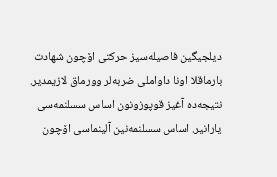دیلجیگین فاصیله‌سیز حرکتی اۆچون شهادت بارماقلا اونا داواملی ضربه‌لر وورماق لازیمدیر. نتیجه‌ده آغیز قوپوزونون اساس سسلنمه‌سی یارانیر. اساس سسلنمه‌نین آلینماسی اۆچون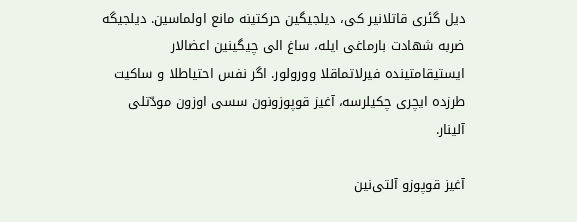دیل گئری قاتلانیر کی، دیلجیگین حرکتینه مانع اولماسین. دیلجیگه ضربه شهادت بارماغی ایله، ساغ الی چیگینین اعضالار ایستیقامتینده فیرلاتماقلا وورولور. اگر نفس احتیاطلا و ساکیت طرزده ایچری چکیلرسه، آغیز قوپوزونون سسی اوزون مودّتلی آلینار.

آغیز قوپوزو آلتی‌نین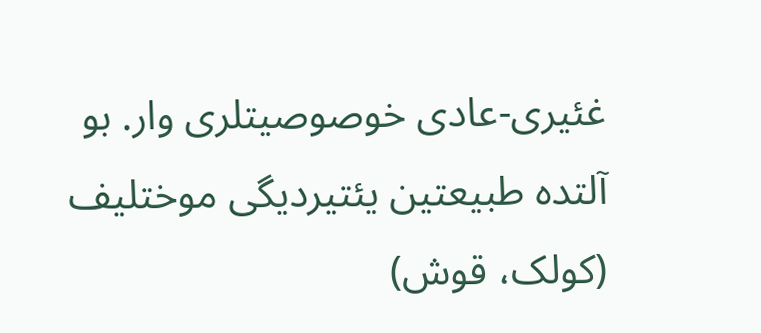غئیری-عادی خوصوصیتلری وار. بو آلتده طبیعتین یئتیردیگی موختلیف (کولک، قوش)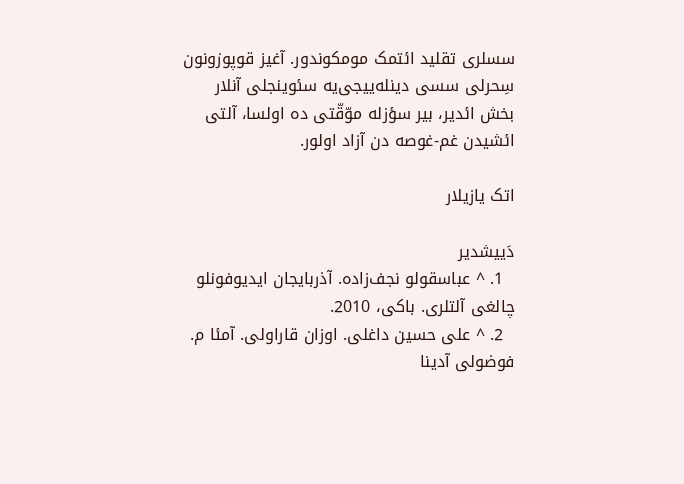سسلری تقلید ائتمک مومکوندور. آغیز قوپوزونون سِحرلی سسی دینله‌ییجی‌یه سئوینجلی آنلار بخش ائدیر، بیر سؤزله موّقّتی ده اولسا، آلتی ائشیدن غم-غوصه دن آزاد اولور.

اتک یازیلار

دَییشدیر
  1. ^ عباسقولو نجف‌زاده. آذربایجان ایدیوفونلو چالغی آلتلری. باکی، 2010.
  2. ^ علی حسین داغلی. اوزان قاراو‌لی. آمئا م. فوضولی آدینا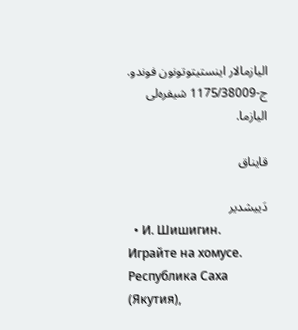الیازمالار اینستیتوتونون فوندو. ج-1175/38009 شیفره‌لی الیازما.

قایناق

دَییشدیر
  • И. Шишигин. Играйте на хомусе. Реcпублика Cаха (Якутия),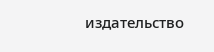издательcтво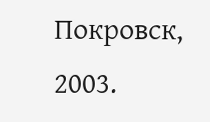Покровcк, 2003.